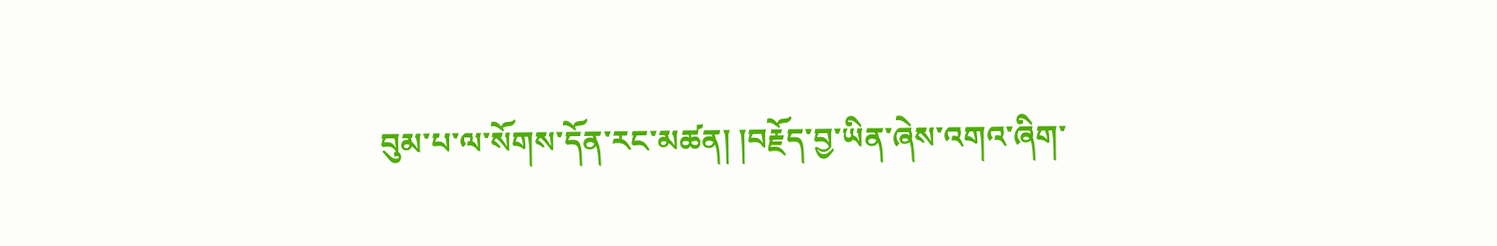བུམ་པ་ལ་སོགས་དོན་རང་མཚན། །བརྗོད་བྱ་ཡིན་ཞེས་འགའ་ཞིག་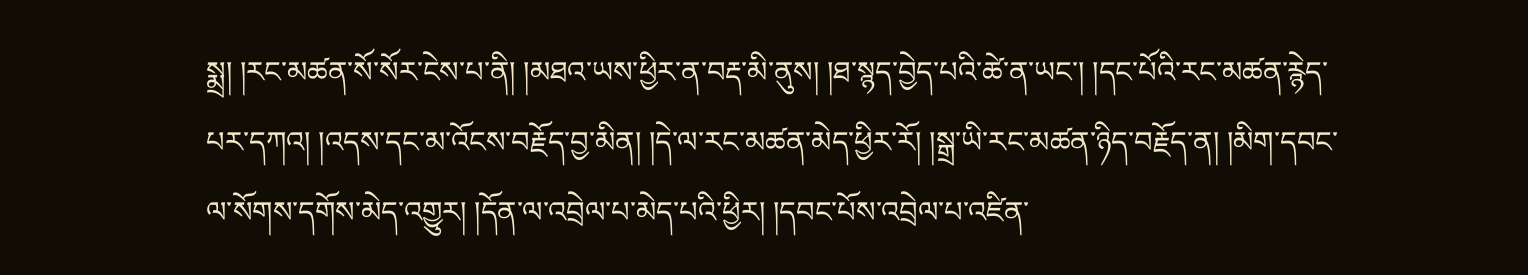སྨྲ། །རང་མཚན་སོ་སོར་ངེས་པ་ནི། །མཐའ་ཡས་ཕྱིར་ན་བརྡ་མི་ནུས། །ཐ་སྙད་བྱེད་པའི་ཚེ་ན་ཡང་། །དང་པོའི་རང་མཚན་རྙེད་པར་དཀའ། །འདས་དང་མ་འོངས་བརྗོད་བྱ་མིན། །དེ་ལ་རང་མཚན་མེད་ཕྱིར་རོ། །སྒྲ་ཡི་རང་མཚན་ཉིད་བརྗོད་ན། །མིག་དབང་ལ་སོགས་དགོས་མེད་འགྱུར། །དོན་ལ་འབྲེལ་པ་མེད་པའི་ཕྱིར། །དབང་པོས་འབྲེལ་པ་འཛིན་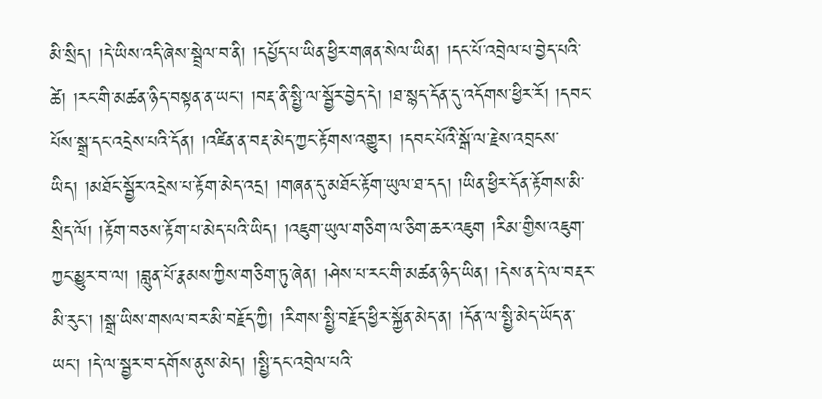མི་སྲིད། །དེ་ཡིས་འདི་ཞེས་སྦྲེལ་བ་ནི། །དཔྱོད་པ་ཡིན་ཕྱིར་གཞན་སེལ་ཡིན། །དང་པོ་འབྲེལ་པ་བྱེད་པའི་ཚེ། །རང་གི་མཚན་ཉིད་བསྟན་ན་ཡང་། །བརྡ་ནི་སྤྱི་ལ་སྦྱོར་བྱེད་དེ། །ཐ་སྙད་དོན་དུ་འདོགས་ཕྱིར་རོ། །དབང་པོས་སྒྲ་དང་འདྲེས་པའི་དོན། །འཛིན་ན་བརྡ་མེད་ཀྱང་རྟོགས་འགྱུར། །དབང་པོའི་སྒོ་ལ་རྗེས་འབྲངས་ཡིད། །མཐོང་སྦྱོར་འདྲེས་པ་རྟོག་མེད་འདྲ། །གཞན་དུ་མཐོང་རྟོག་ཡུལ་ཐ་དད། །ཡིན་ཕྱིར་དོན་རྟོགས་མི་སྲིད་ལོ། །རྟོག་བཅས་རྟོག་པ་མེད་པའི་ཡིད། །འཇུག་ཡུལ་གཅིག་ལ་ཅིག་ཆར་འཇུག །རིམ་གྱིས་འཇུག་ཀྱང་མྱུར་བ་ལ། །བླུན་པོ་རྣམས་ཀྱིས་གཅིག་ཏུ་ཞེན། །ཤེས་པ་རང་གི་མཚན་ཉིད་ཡིན། །དེས་ན་དེ་ལ་བརྡར་མི་རུང་། །སྒྲ་ཡིས་གསལ་བར་མི་བརྗོད་ཀྱི། །རིགས་སྤྱི་བརྗོད་ཕྱིར་སྐྱོན་མེད་ན། །དོན་ལ་སྤྱི་མེད་ཡོད་ན་ཡང་། །དེ་ལ་སྦྱར་བ་དགོས་ནུས་མེད། །སྤྱི་དང་འབྲེལ་པའི་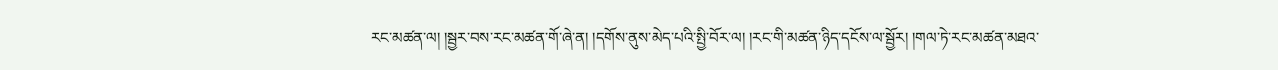རང་མཚན་ལ། །སྦྱར་བས་རང་མཚན་གོ་ཞེ་ན། །དགོས་ནུས་མེད་པའི་སྤྱི་བོར་ལ། །རང་གི་མཚན་ཉིད་དངོས་ལ་སྦྱོར། །གལ་ཏེ་རང་མཚན་མཐའ་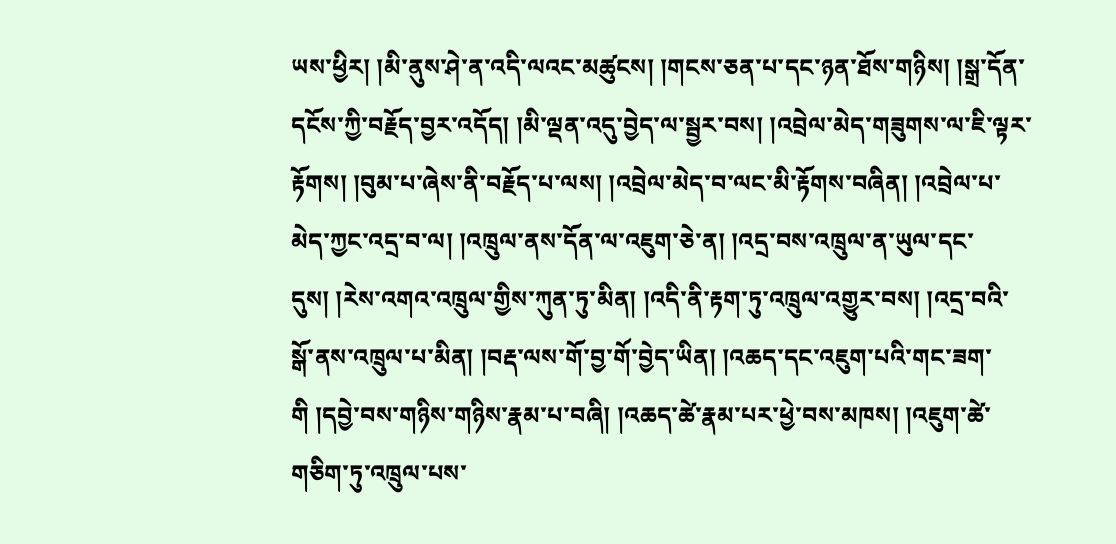ཡས་ཕྱིར། །མི་ནུས་ཤེ་ན་འདི་ལའང་མཚུངས། །གངས་ཅན་པ་དང་ཉན་ཐོས་གཉིས། །སྒྲ་དོན་དངོས་ཀྱི་བརྗོད་བྱར་འདོད། །མི་ལྡན་འདུ་བྱེད་ལ་སྦྱར་བས། །འབྲེལ་མེད་གཟུགས་ལ་ཇི་ལྟར་རྟོགས། །བུམ་པ་ཞེས་ནི་བརྗོད་པ་ལས། །འབྲེལ་མེད་བ་ལང་མི་རྟོགས་བཞིན། །འབྲེལ་པ་མེད་ཀྱང་འདྲ་བ་ལ། །འཁྲུལ་ནས་དོན་ལ་འཇུག་ཅེ་ན། །འདྲ་བས་འཁྲུལ་ན་ཡུལ་དང་དུས། །རེས་འགའ་འཁྲུལ་གྱིས་ཀུན་ཏུ་མིན། །འདི་ནི་རྟག་ཏུ་འཁྲུལ་འགྱུར་བས། །འདྲ་བའི་སྒོ་ནས་འཁྲུལ་པ་མིན། །བརྡ་ལས་གོ་བྱ་གོ་བྱེད་ཡིན། །འཆད་དང་འཇུག་པའི་གང་ཟག་གི །དབྱེ་བས་གཉིས་གཉིས་རྣམ་པ་བཞི། །འཆད་ཚེ་རྣམ་པར་ཕྱེ་བས་མཁས། །འཇུག་ཚེ་གཅིག་ཏུ་འཁྲུལ་པས་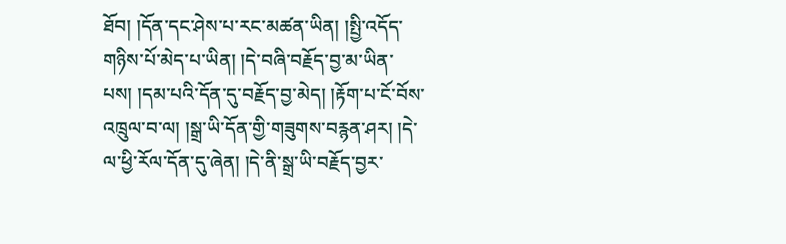ཐོབ། །དོན་དང་ཤེས་པ་རང་མཚན་ཡིན། །སྤྱི་འདོད་གཉིས་པོ་མེད་པ་ཡིན། །དེ་བཞི་བརྗོད་བྱ་མ་ཡིན་པས། །དམ་པའི་དོན་དུ་བརྗོད་བྱ་མེད། །རྟོག་པ་ངོ་བོས་འཁྲུལ་བ་ལ། །སྒྲ་ཡི་དོན་གྱི་གཟུགས་བརྙན་ཤར། །དེ་ལ་ཕྱི་རོལ་དོན་དུ་ཞེན། །དེ་ནི་སྒྲ་ཡི་བརྗོད་བྱར་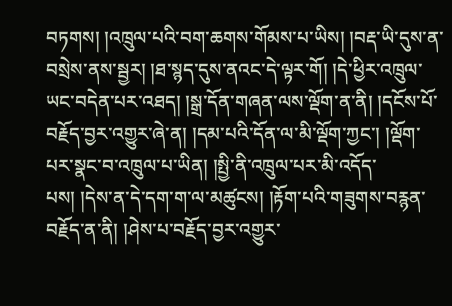བཏགས། །འཁྲུལ་པའི་བག་ཆགས་གོམས་པ་ཡིས། །བརྡ་ཡི་དུས་ན་བསྲེས་ནས་སྦྱར། །ཐ་སྙད་དུས་ནའང་དེ་ལྟར་གོ། །དེ་ཕྱིར་འཁྲུལ་ཡང་བདེན་པར་འཐད། །སྒྲ་དོན་གཞན་ལས་ལྡོག་ན་ནི། །དངོས་པོ་བརྗོད་བྱར་འགྱུར་ཞེ་ན། །དམ་པའི་དོན་ལ་མི་ལྡོག་ཀྱང་། །ལྡོག་པར་སྣང་བ་འཁྲུལ་པ་ཡིན། །སྤྱི་ནི་འཁྲུལ་པར་མི་འདོད་པས། །དེས་ན་དེ་དག་ག་ལ་མཚུངས། །རྟོག་པའི་གཟུགས་བརྙན་བརྗོད་ན་ནི། །ཤེས་པ་བརྗོད་བྱར་འགྱུར་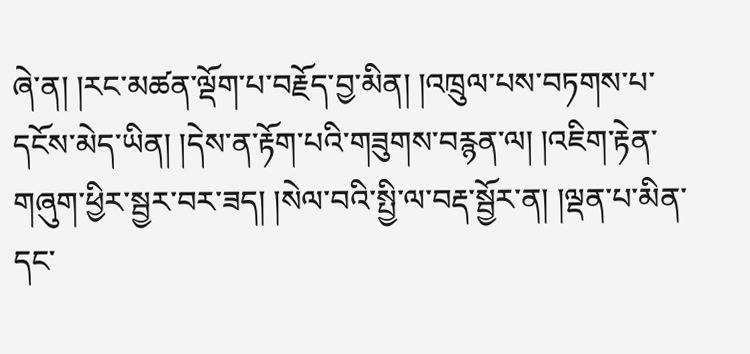ཞེ་ན། །རང་མཚན་ལྡོག་པ་བརྗོད་བྱ་མིན། །འཁྲུལ་པས་བཏགས་པ་དངོས་མེད་ཡིན། །དེས་ན་རྟོག་པའི་གཟུགས་བརྙན་ལ། །འཇིག་རྟེན་གཞུག་ཕྱིར་སྦྱར་བར་ཟད། །སེལ་བའི་སྤྱི་ལ་བརྡ་སྦྱོར་ན། །ལྡན་པ་མིན་དང་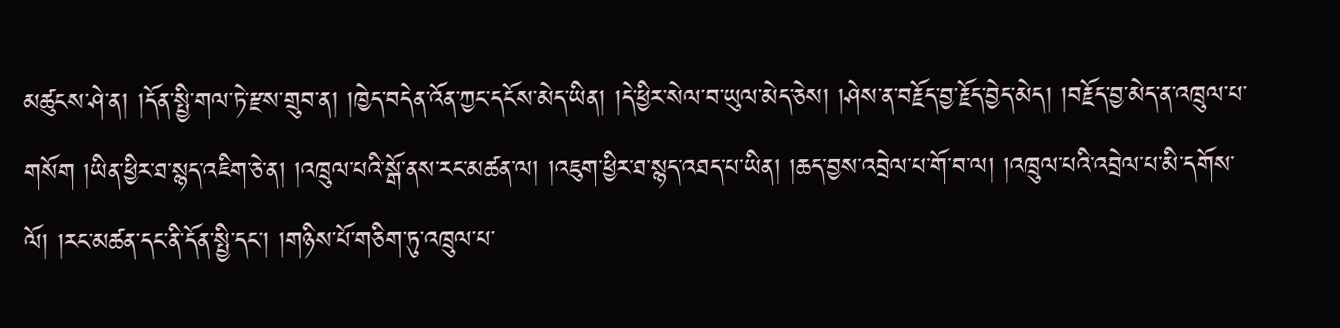མཚུངས་ཤེ་ན། །དོན་སྤྱི་གལ་ཏེ་རྫས་གྲུབ་ན། །ཁྱེད་བདེན་འོན་ཀྱང་དངོས་མེད་ཡིན། །དེ་ཕྱིར་སེལ་བ་ཡུལ་མེད་ཅེས། །ཤེས་ན་བརྗོད་བྱ་རྗོད་བྱེད་མེད། །བརྗོད་བྱ་མེད་ན་འཁྲུལ་པ་གསོག །ཡིན་ཕྱིར་ཐ་སྙད་འཇིག་ཅེ་ན། །འཁྲུལ་པའི་སྒོ་ནས་རང་མཚན་ལ། །འཇུག་ཕྱིར་ཐ་སྙད་འཐད་པ་ཡིན། །ཆད་བྱས་འབྲེལ་པ་གོ་བ་ལ། །འཁྲུལ་པའི་འབྲེལ་པ་མི་དགོས་ལོ། །རང་མཚན་དང་ནི་དོན་སྤྱི་དང་། །གཉིས་པོ་གཅིག་ཏུ་འཁྲུལ་པ་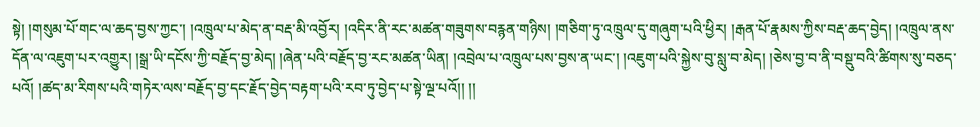སྟེ། །གསུམ་པོ་གང་ལ་ཆད་བྱས་ཀྱང་། །འཁྲུལ་པ་མེད་ན་བརྡ་མི་འབྱོར། །འདིར་ནི་རང་མཚན་གཟུགས་བརྙན་གཉིས། །གཅིག་ཏུ་འཁྲུལ་དུ་གཞུག་པའི་ཕྱིར། །རྒན་པོ་རྣམས་ཀྱིས་བརྡ་ཆད་བྱེད། །འཁྲུལ་ནས་དོན་ལ་འཇུག་པར་འགྱུར། །སྒྲ་ཡི་དངོས་ཀྱི་བརྗོད་བྱ་མེད། །ཞེན་པའི་བརྗོད་བྱ་རང་མཚན་ཡིན། །འབྲེལ་པ་འཁྲུལ་པས་བྱས་ན་ཡང་། །འཇུག་པའི་སྐྱེས་བུ་སླུ་བ་མེད། །ཅེས་བྱ་བ་ནི་བསྡུ་བའི་ཚིགས་སུ་བཅད་པའོ། །ཚད་མ་རིགས་པའི་གཏེར་ལས་བརྗོད་བྱ་དང་རྗོད་བྱེད་བརྟག་པའི་རབ་ཏུ་བྱེད་པ་སྟེ་ལྔ་པའོ།། །།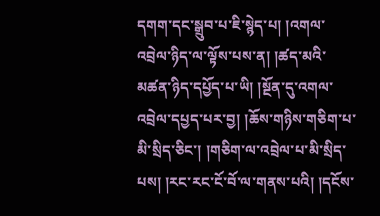དགག་དང་སྒྲུབ་པ་ཇི་སྙེད་པ། །འགལ་འབྲེལ་ཉིད་ལ་ལྟོས་པས་ན། །ཚད་མའི་མཚན་ཉིད་དཔྱོད་པ་ཡི། །སྔོན་དུ་འགལ་འབྲེལ་དཔྱད་པར་བྱ། །ཆོས་གཉིས་གཅིག་པ་མི་སྲིད་ཅིང་། །གཅིག་ལ་འབྲེལ་པ་མི་སྲིད་པས། །རང་རང་ངོ་བོ་ལ་གནས་པའི། །དངོས་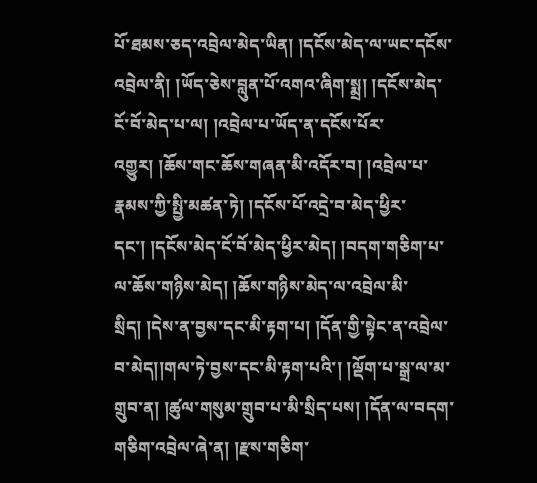པོ་ཐམས་ཅད་འབྲེལ་མེད་ཡིན། །དངོས་མེད་ལ་ཡང་དངོས་འབྲེལ་ནི། །ཡོད་ཅེས་བླུན་པོ་འགའ་ཞིག་སྨྲ། །དངོས་མེད་ངོ་བོ་མེད་པ་ལ། །འབྲེལ་པ་ཡོད་ན་དངོས་པོར་འགྱུར། །ཆོས་གང་ཆོས་གཞན་མི་འདོར་བ། །འབྲེལ་པ་རྣམས་ཀྱི་སྤྱི་མཚན་ཏེ། །དངོས་པོ་འདྲེ་བ་མེད་ཕྱིར་དང་། །དངོས་མེད་ངོ་བོ་མེད་ཕྱིར་མེད། །བདག་གཅིག་པ་ལ་ཆོས་གཉིས་མེད། །ཆོས་གཉིས་མེད་ལ་འབྲེལ་མི་སྲིད། །དེས་ན་བྱས་དང་མི་རྟག་པ། །དོན་གྱི་སྟེང་ན་འབྲེལ་བ་མེད།།གལ་ཏེ་བྱས་དང་མི་རྟག་པའི་། །ལྡོག་པ་སྒྲ་ལ་མ་གྲུབ་ན། །ཚུལ་གསུམ་གྲུབ་པ་མི་སྲིད་པས། །དོན་ལ་བདག་གཅིག་འབྲེལ་ཞེ་ན། །རྫས་གཅིག་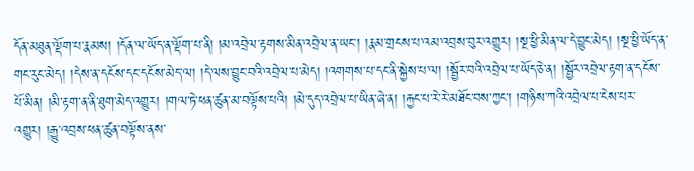དོན་མཐུན་ལྡོག་པ་རྣམས། །དོན་ལ་ཡོད་ན་ལྡོག་པ་ནི། །མ་འབྲེལ་རྟགས་མིན་འབྲེལ་ན་ཡང་། །རྣམ་གྲངས་པ་འམ་འབྲས་བུར་འགྱུར། །སྔ་ཕྱི་མིན་ལ་དེ་བྱུང་མེད། །སྔ་ཕྱི་ཡོད་ན་གང་རུང་མེད། །དེས་ན་དངོས་དང་དངོས་མེད་ལ། །དེ་ལས་བྱུང་བའི་འབྲེལ་པ་མེད། །འགགས་པ་དང་ནི་སྐྱེས་པ་ལ། །སྦྱོར་བའི་འབྲེལ་པ་ཡོད་ཅེ་ན། །སྦྱོར་འབྲེལ་རྟག་ན་དངོས་པོ་མིན། །མི་རྟག་ན་ནི་ཐུག་མེད་འགྱུར། །གལ་ཏེ་ཕན་ཚུན་མ་བལྟོས་པའི། །མེ་དུད་འབྲེལ་པ་ཡིན་ཞེ་ན། །རྐྱང་པ་རེ་རེ་མཐོང་བས་ཀྱང་། །གཉིས་ཀའི་འབྲེལ་པ་ངེས་པར་འགྱུར། །རྒྱུ་འབྲས་ཕན་ཚུན་བལྟོས་ནས་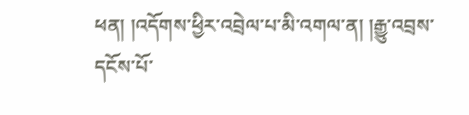ཕན། །འདོགས་ཕྱིར་འབྲེལ་པ་མི་འགལ་ན། །རྒྱུ་འབྲས་དངོས་པོ་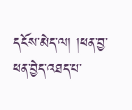དངོས་མེད་ལ། །ཕན་བྱ་ཕན་བྱེད་འཐད་པ་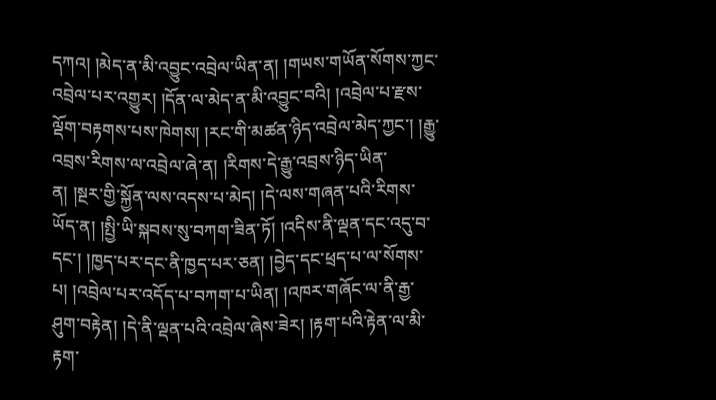དཀའ། །མེད་ན་མི་འབྱུང་འབྲེལ་ཡིན་ན། །གཡས་གཡོན་སོགས་ཀྱང་འབྲེལ་པར་འགྱུར། །དོན་ལ་མེད་ན་མི་འབྱུང་བའི། །འབྲེལ་པ་རྫས་ལྡོག་བརྟགས་པས་ཁེགས། །རང་གི་མཚན་ཉིད་འབྲེལ་མེད་ཀྱང་། །རྒྱུ་འབྲས་རིགས་ལ་འབྲེལ་ཞེ་ན། །རིགས་དེ་རྒྱུ་འབྲས་ཉིད་ཡིན་ན། །སྔར་གྱི་སྐྱོན་ལས་འདས་པ་མེད། །དེ་ལས་གཞན་པའི་རིགས་ཡོད་ན། །སྤྱི་ཡི་སྐབས་སུ་བཀག་ཟིན་ཏོ། །འདིས་ནི་ལྡན་དང་འདུ་བ་དང་། །ཁྱད་པར་དང་ནི་ཁྱད་པར་ཅན། །བྱེད་དང་ཕྲད་པ་ལ་སོགས་པ། །འབྲེལ་པར་འདོད་པ་བཀག་པ་ཡིན། །འཁར་གཞོང་ལ་ནི་རྒྱ་ཤུག་བརྟེན། །དེ་ནི་ལྡན་པའི་འབྲེལ་ཞེས་ཟེར། །རྟག་པའི་རྟེན་ལ་མི་རྟག་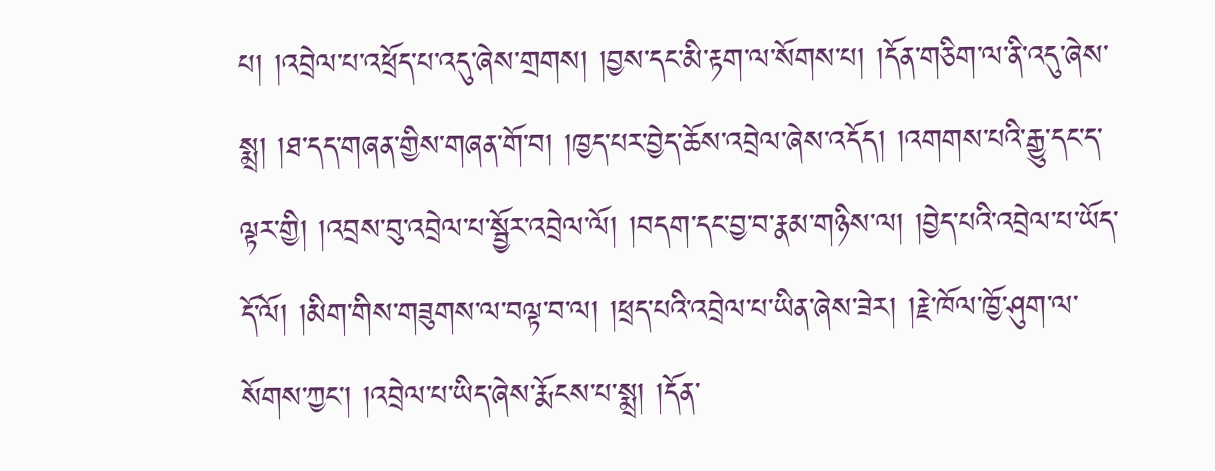པ། །འབྲེལ་པ་འཕྲོད་པ་འདུ་ཞེས་གྲགས། །བྱས་དང་མི་རྟག་ལ་སོགས་པ། །དོན་གཅིག་ལ་ནི་འདུ་ཞེས་སྨྲ། །ཐ་དད་གཞན་གྱིས་གཞན་གོ་བ། །ཁྱད་པར་བྱེད་ཆོས་འབྲེལ་ཞེས་འདོད། །འགགས་པའི་རྒྱུ་དང་ད་ལྟར་གྱི། །འབྲས་བུ་འབྲེལ་པ་སྦྱོར་འབྲེལ་ལོ། །བདག་དང་བྱ་བ་རྣམ་གཉིས་ལ། །བྱེད་པའི་འབྲེལ་པ་ཡོད་དོ་ལོ། །མིག་གིས་གཟུགས་ལ་བལྟ་བ་ལ། །ཕྲད་པའི་འབྲེལ་པ་ཡིན་ཞེས་ཟེར། །རྗེ་ཁོལ་ཁྱོ་ཤུག་ལ་སོགས་ཀྱང་། །འབྲེལ་པ་ཡིད་ཞེས་རྨོངས་པ་སྨྲ། །དོན་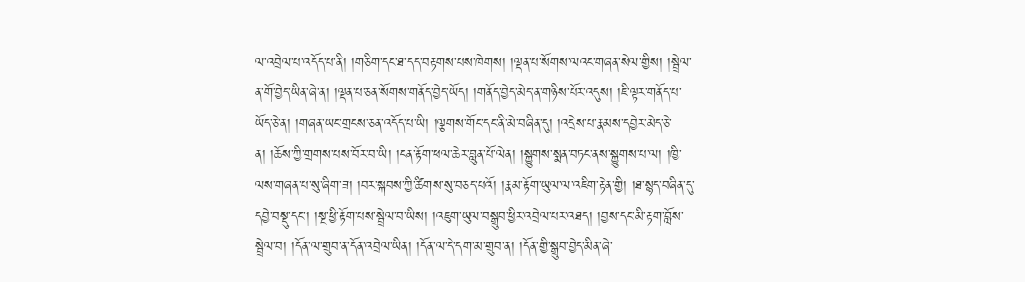ལ་འབྲེལ་པ་འདོད་པ་ནི། །གཅིག་དང་ཐ་དད་བརྟགས་པས་ཁེགས། །ལྡན་པ་སོགས་ལའང་གཞན་སེལ་གྱིས། །སྦྲེལ་ན་གོ་བྱེད་ཡིན་ཞེ་ན། །ལྡན་པ་ཅན་སོགས་གནོད་བྱེད་ཡོད། །གནོད་བྱེད་མེད་ན་གཉིས་པོར་འདུས། །ཇི་ལྟར་གནོད་པ་ཡོད་ཅེ་ན། །གཞན་ཡང་གྲངས་ཅན་འདོད་པ་ཡི། །ལྕགས་གོང་དང་ནི་མེ་བཞིན་དུ། །འདྲེས་པ་རྣམས་དབྱེར་མེད་ཅེ་ན། །ཆོས་ཀྱི་གྲགས་པས་བོར་བ་ཡི། །ངན་རྟོག་ཕལ་ཆེར་བླུན་པོ་ལེན། །སྐྱུགས་སྨན་བཏང་ནས་སྐྱུགས་པ་ལ། །ཁྱི་ལས་གཞན་པ་སུ་ཞིག་ཟ། །བར་སྐབས་ཀྱི་ཚིགས་སུ་བཅད་པའོ། །རྣམ་རྟོག་ཡུལ་ལ་འཇིག་རྟེན་གྱི། །ཐ་སྙད་བཞིན་དུ་དབྱེ་བསྡུ་དང་། །སྔ་ཕྱི་རྟོག་པས་སྦྲེལ་བ་ཡིས། །འཇུག་ཡུལ་བསྒྲུབ་ཕྱིར་འབྲེལ་པར་འཐད། །བྱས་དང་མི་རྟག་བློས་སྦྲེལ་བ། །དོན་ལ་གྲུབ་ན་དོན་འབྲེལ་ཡིན། །དོན་ལ་དེ་དག་མ་གྲུབ་ན། །དོན་གྱི་སྒྲུབ་བྱེད་མིན་ཞེ་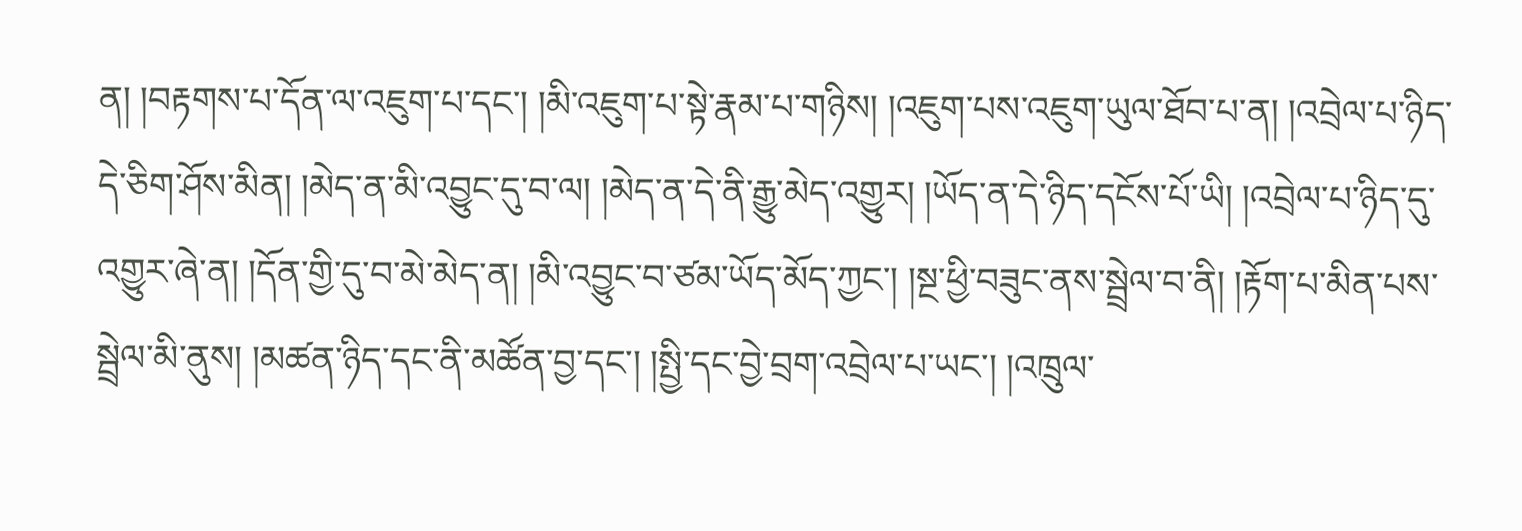ན། །བརྟགས་པ་དོན་ལ་འཇུག་པ་དང་། །མི་འཇུག་པ་སྟེ་རྣམ་པ་གཉིས། །འཇུག་པས་འཇུག་ཡུལ་ཐོབ་པ་ན། །འབྲེལ་པ་ཉིད་དེ་ཅིག་ཤོས་མིན། །མེད་ན་མི་འབྱུང་དུ་བ་ལ། །མེད་ན་དེ་ནི་རྒྱུ་མེད་འགྱུར། །ཡོད་ན་དེ་ཉིད་དངོས་པོ་ཡི། །འབྲེལ་པ་ཉིད་དུ་འགྱུར་ཞེ་ན། །དོན་གྱི་དུ་བ་མེ་མེད་ན། །མི་འབྱུང་བ་ཙམ་ཡོད་མོད་ཀྱང་། །སྔ་ཕྱི་བཟུང་ནས་སྦྲེལ་བ་ནི། །རྟོག་པ་མིན་པས་སྦྲེལ་མི་ནུས། །མཚན་ཉིད་དང་ནི་མཚོན་བྱ་དང་། །སྤྱི་དང་བྱེ་བྲག་འབྲེལ་པ་ཡང་། །འཁྲུལ་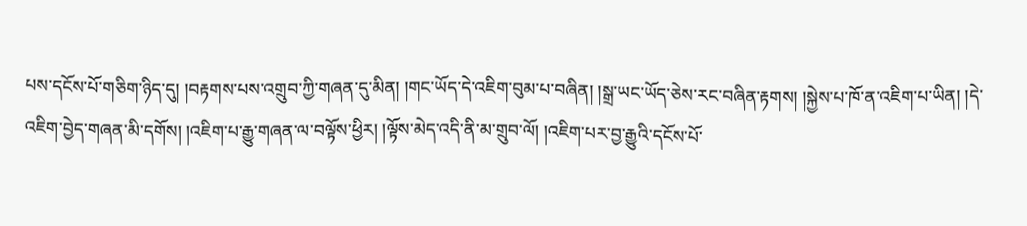པས་དངོས་པོ་གཅིག་ཉིད་དུ། །བརྟགས་པས་འགྲུབ་ཀྱི་གཞན་དུ་མིན། །གང་ཡོད་དེ་འཇིག་བུམ་པ་བཞིན། །སྒྲ་ཡང་ཡོད་ཅེས་རང་བཞིན་རྟགས། །སྐྱེས་པ་ཁོ་ན་འཇིག་པ་ཡིན། །དེ་འཇིག་བྱེད་གཞན་མི་དགོས། །འཇིག་པ་རྒྱུ་གཞན་ལ་བལྟོས་ཕྱིར། །ལྟོས་མེད་འདི་ནི་མ་གྲུབ་ལོ། །འཇིག་པར་བྱ་རྒྱུའི་དངོས་པོ་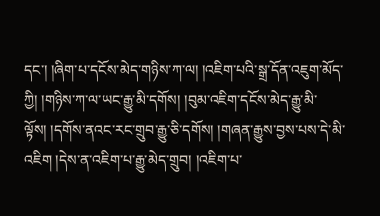དང་། །ཞིག་པ་དངོས་མེད་གཉིས་ཀ་ལ། །འཇིག་པའི་སྒྲ་དོན་འཇུག་མོད་ཀྱི། །གཉིས་ཀ་ལ་ཡང་རྒྱུ་མི་དགོས། །བུམ་འཇིག་དངོས་མེད་རྒྱུ་མི་ལྟོས། །དགོས་ནའང་རང་གྲུབ་རྒྱུ་ཅི་དགོས། །གཞན་རྒྱུས་བྱས་པས་དེ་མི་འཇིག །དེས་ན་འཇིག་པ་རྒྱུ་མེད་གྲུབ། །འཇིག་པ་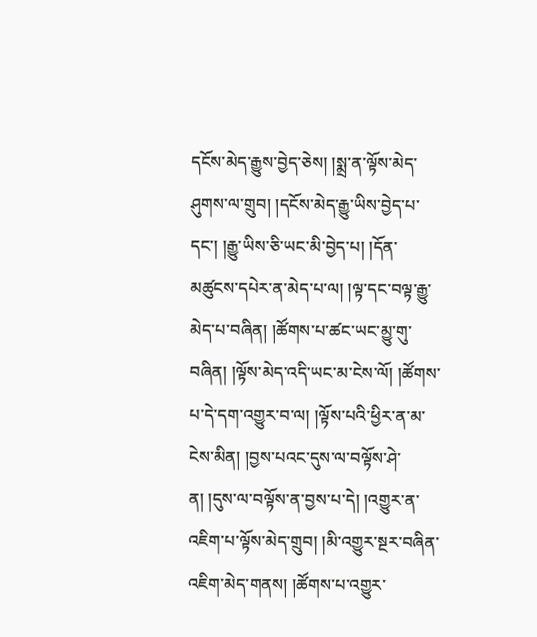དངོས་མེད་རྒྱུས་བྱེད་ཅེས། །སྨྲ་ན་ལྟོས་མེད་ཤུགས་ལ་གྲུབ། །དངོས་མེད་རྒྱུ་ཡིས་བྱེད་པ་དང་། །རྒྱུ་ཡིས་ཅི་ཡང་མི་བྱེད་པ། །དོན་མཚུངས་དཔེར་ན་མེད་པ་ལ། །ལྟ་དང་བལྟ་རྒྱུ་མེད་པ་བཞིན། །ཚོགས་པ་ཚང་ཡང་མྱུ་གུ་བཞིན། །ལྟོས་མེད་འདི་ཡང་མ་ངེས་ལོ། །ཚོགས་པ་དེ་དག་འགྱུར་བ་ལ། །ལྟོས་པའི་ཕྱིར་ན་མ་ངེས་མིན། །བྱས་པའང་དུས་ལ་བལྟོས་ཤེ་ན། །དུས་ལ་བལྟོས་ན་བྱས་པ་དེ། །འགྱུར་ན་འཇིག་པ་ལྟོས་མེད་གྲུབ། །མི་འགྱུར་སྔར་བཞིན་འཇིག་མེད་གནས། །ཚོགས་པ་འགྱུར་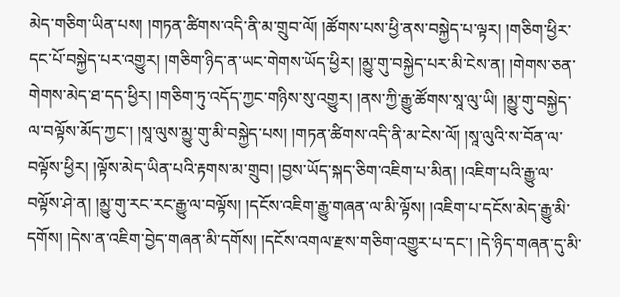མེད་གཅིག་ཡིན་པས། །གཏན་ཚིགས་འདི་ནི་མ་གྲུབ་ལོ། །ཚོགས་པས་ཕྱི་ནས་བསྐྱེད་པ་ལྟར། །གཅིག་ཕྱིར་དང་པོ་བསྐྱེད་པར་འགྱུར། །གཅིག་ཉིད་ན་ཡང་གེགས་ཡོད་ཕྱིར། །མྱུ་གུ་བསྐྱེད་པར་མི་ངེས་ན། །གེགས་ཅན་གེགས་མེད་ཐ་དད་ཕྱིར། །གཅིག་ཏུ་འདོད་ཀྱང་གཉིས་སུ་འགྱུར། །ནས་ཀྱི་རྒྱུ་ཚོགས་སཱ་ལུ་ཡི། །མྱུ་གུ་བསྐྱེད་ལ་བལྟོས་མོད་ཀྱང་། །སཱ་ལུས་མྱུ་གུ་མི་བསྐྱེད་པས། །གཏན་ཚིགས་འདི་ནི་མ་ངེས་ལོ། །སཱ་ལུའི་ས་བོན་ལ་བལྟོས་ཕྱིར། །ལྟོས་མེད་ཡིན་པའི་རྟགས་མ་གྲུབ། །བྱས་ཡོད་སྐད་ཅིག་འཇིག་པ་མིན། །འཇིག་པའི་རྒྱུ་ལ་བལྟོས་ཤེ་ན། །མྱུ་གུ་རང་རང་རྒྱུ་ལ་བལྟོས། །དངོས་འཇིག་རྒྱུ་གཞན་ལ་མི་ལྟོས། །འཇིག་པ་དངོས་མེད་རྒྱུ་མི་དགོས། །དེས་ན་འཇིག་བྱེད་གཞན་མི་དགོས། །དངོས་འགལ་རྫས་གཅིག་འགྱུར་པ་དང་། །དེ་ཉིད་གཞན་དུ་མི་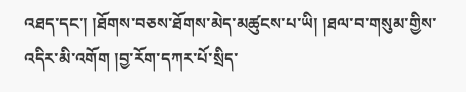འཐད་དང་། །ཐོགས་བཅས་ཐོགས་མེད་མཚུངས་པ་ཡི། །ཐལ་བ་གསུམ་གྱིས་འདིར་མི་འགོག །བྱ་རོག་དཀར་པོ་སྲིད་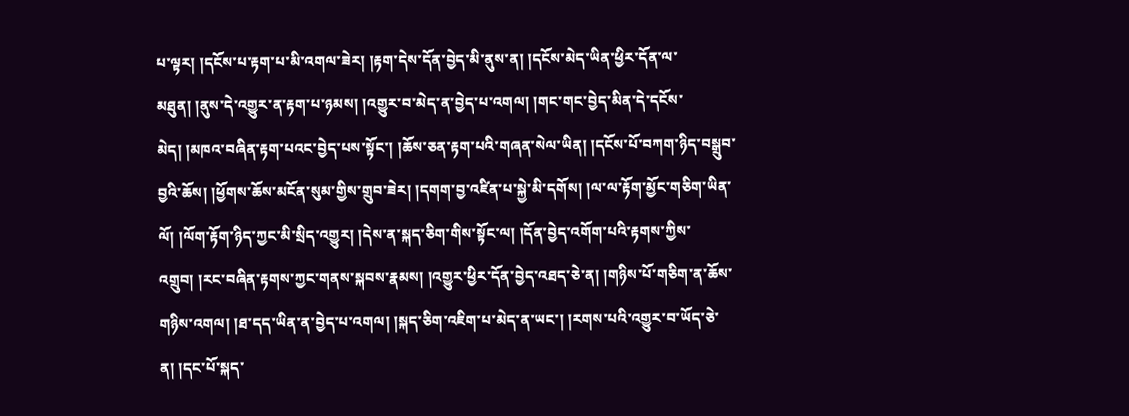པ་ལྟར། །དངོས་པ་རྟག་པ་མི་འགལ་ཟེར། །རྟག་དེས་དོན་བྱེད་མི་ནུས་ན། །དངོས་མེད་ཡིན་ཕྱིར་དོན་ལ་མཐུན། །ནུས་དེ་འགྱུར་ན་རྟག་པ་ཉམས། །འགྱུར་བ་མེད་ན་བྱེད་པ་འགལ། །གང་གང་བྱེད་མིན་དེ་དངོས་མེད། །མཁའ་བཞིན་རྟག་པའང་བྱེད་པས་སྟོང་། །ཆོས་ཅན་རྟག་པའི་གཞན་སེལ་ཡིན། །དངོས་པོ་བཀག་ཉིད་བསྒྲུབ་བྱའི་ཆོས། །ཕྱོགས་ཆོས་མངོན་སུམ་གྱིས་གྲུབ་ཟེར། །དགག་བྱ་འཛིན་པ་སྐྱེ་མི་དགོས། །ལ་ལ་རྟོག་མྱོང་གཅིག་ཡིན་ལོ། །ལོག་རྟོག་ཉིད་ཀྱང་མི་སྲིད་འགྱུར། །དེས་ན་སྐད་ཅིག་གིས་སྟོང་ལ། །དོན་བྱེད་འགོག་པའི་རྟགས་ཀྱིས་འགྲུབ། །རང་བཞིན་རྟགས་ཀྱང་གནས་སྐབས་རྣམས། །འགྱུར་ཕྱིར་དོན་བྱེད་འཐད་ཅེ་ན། །གཉིས་པོ་གཅིག་ན་ཆོས་གཉིས་འགལ། །ཐ་དད་ཡིན་ན་བྱེད་པ་འགལ། །སྐད་ཅིག་འཇིག་པ་མེད་ན་ཡང་། །རགས་པའི་འགྱུར་བ་ཡོད་ཅེ་ན། །དང་པོ་སྐད་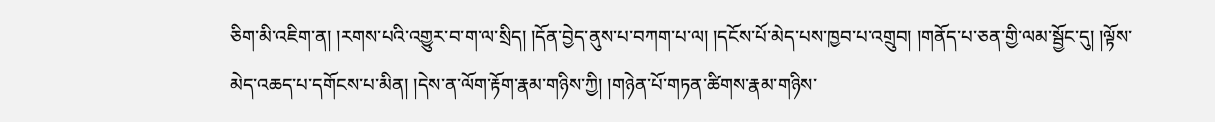ཅིག་མི་འཇིག་ན། །རགས་པའི་འགྱུར་བ་ག་ལ་སྲིད། །དོན་བྱེད་ནུས་པ་བཀག་པ་ལ། །དངོས་པོ་མེད་པས་ཁྱབ་པ་འགྲུབ། །གནོད་པ་ཅན་གྱི་ལམ་སྦྱོང་དུ། །ལྟོས་མེད་འཆད་པ་དགོངས་པ་མིན། །དེས་ན་ལོག་རྟོག་རྣམ་གཉིས་ཀྱི། །གཉེན་པོ་གཏན་ཚིགས་རྣམ་གཉིས་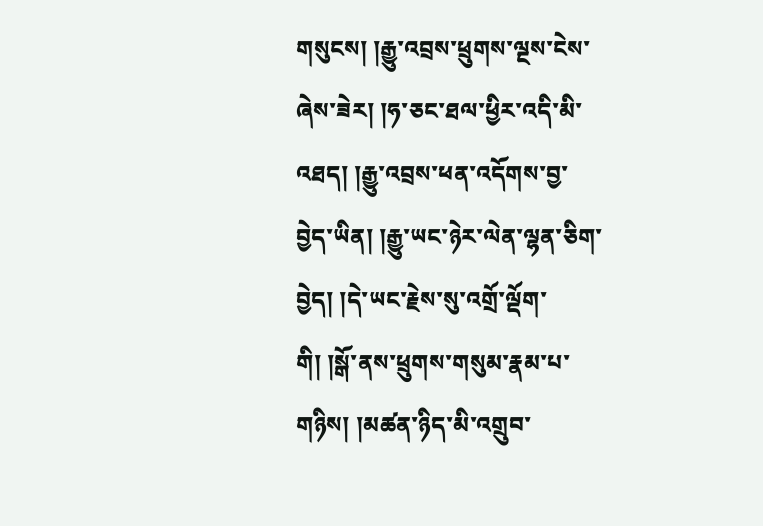གསུངས། །རྒྱུ་འབྲས་ཕྲུགས་ལྔས་ངེས་ཞེས་ཟེར། །ཧ་ཅང་ཐལ་ཕྱིར་འདི་མི་འཐད། །རྒྱུ་འབྲས་ཕན་འདོགས་བྱ་བྱེད་ཡིན། །རྒྱུ་ཡང་ཉེར་ལེན་ལྷན་ཅིག་བྱེད། །དེ་ཡང་རྗེས་སུ་འགྲོ་ལྡོག་གི། །སྒོ་ནས་ཕྲུགས་གསུམ་རྣམ་པ་གཉིས། །མཚན་ཉིད་མི་འགྲུབ་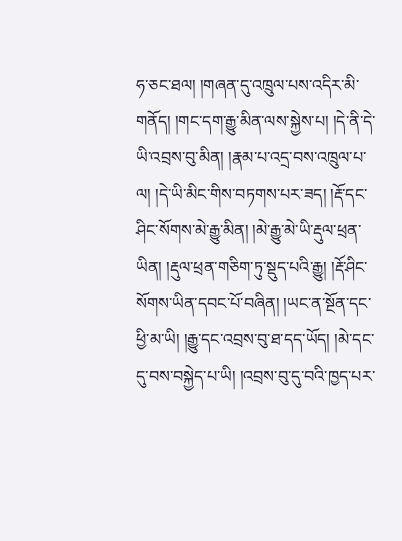ཧ་ཅང་ཐལ། །གཞན་དུ་འཁྲུལ་པས་འདིར་མི་གནོད། །གང་དག་རྒྱུ་མིན་ལས་སྐྱེས་པ། །དེ་ནི་དེ་ཡི་འབྲས་བུ་མིན། །རྣམ་པ་འདྲ་བས་འཁྲུལ་པ་ལ། །དེ་ཡི་མིང་གིས་བཏགས་པར་ཟད། །རྡོ་དང་ཤིང་སོགས་མེ་རྒྱུ་མིན། །མེ་རྒྱུ་མེ་ཡི་རྡུལ་ཕྲན་ཡིན། །རྡུལ་ཕྲན་གཅིག་ཏུ་སྡུད་པའི་རྒྱུ། །རྡོ་ཤིང་སོགས་ཡིན་དབང་པོ་བཞིན། །ཡང་ན་སྔོན་དང་ཕྱི་མ་ཡི། །རྒྱུ་དང་འབྲས་བུ་ཐ་དད་ཡོད། །མེ་དང་དུ་བས་བསྐྱེད་པ་ཡི། །འབྲས་བུ་དུ་བའི་ཁྱད་པར་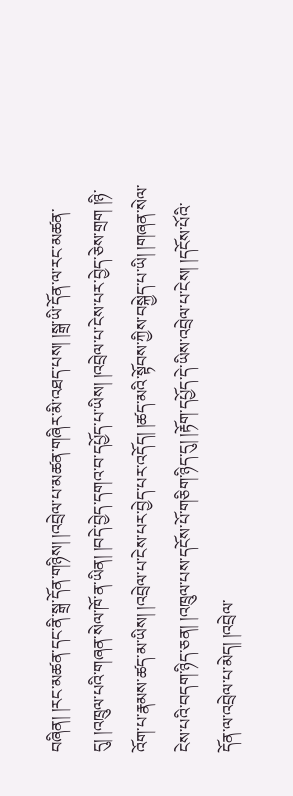བཞིན། །རང་མཚན་དང་ནི་སྒྲ་དོན་གཉིས། །འབྲེལ་པ་མཚན་གཞིར་མི་འཐད་པས། །སྒྲ་ཡི་དོན་ལ་རང་མཚན་དུ། །འཁྲུལ་པའི་གཞན་སེལ་ཁོ་ན་ཡིན། །བདེ་བྱེད་དགའ་བ་དཔྱོད་པ་ཡིས། །འབྲེལ་པ་ངེས་པར་བྱེད་ཅེས་གྲག །ཉི་འོག་པ་རྣམས་ཚད་མ་ཡིས། །འབྲེལ་པ་ངེས་པར་བྱེད་པར་འདོད། །ཚད་མའི་སྟོབས་ཀྱིས་བསྐྱེད་པ་ཡི། །གཞན་སེལ་ངེས་པའི་བདག་ཉིད་ཅན། །འཁྲུལ་པས་དངོས་པོ་གཅིག་ཉིད་དུ། །རྟོག་དཔྱོད་དེ་ཡིས་འབྲེལ་པ་ངེས། །དངོས་པོའི་དོན་ལ་འབྲེལ་པ་མེད། །འབྲེལ་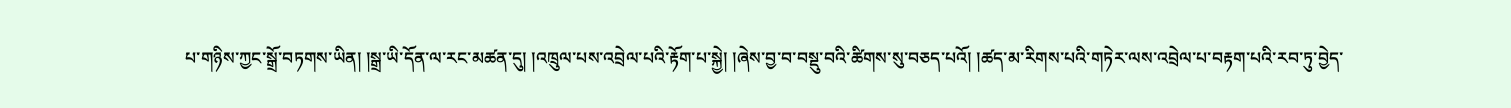པ་གཉིས་ཀྱང་སྒྲོ་བཏགས་ཡིན། །སྒྲ་ཡི་དོན་ལ་རང་མཚན་དུ། །འཁྲུལ་པས་འབྲེལ་པའི་རྟོག་པ་སྐྱེ། །ཞེས་བྱ་བ་བསྡུ་བའི་ཚིགས་སུ་བཅད་པའོ། །ཚད་མ་རིགས་པའི་གཏེར་ལས་འབྲེལ་པ་བརྟག་པའི་རབ་ཏུ་བྱེད་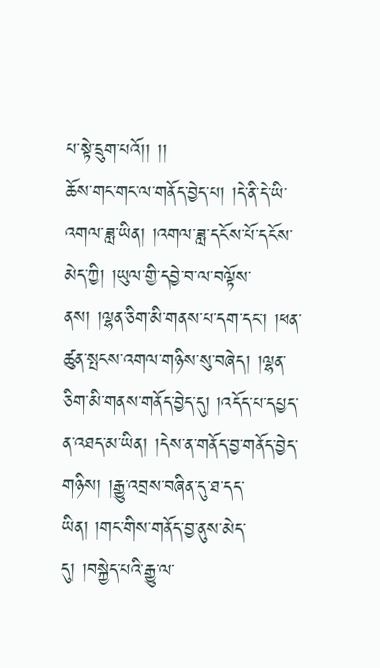པ་སྟེ་དྲུག་པའོ།། །།
ཆོས་གང་གང་ལ་གནོད་བྱེད་པ། །དེ་ནི་དེ་ཡི་འགལ་ཟླ་ཡིན། །འགལ་ཟླ་དངོས་པོ་དངོས་མེད་ཀྱི། །ཡུལ་གྱི་དབྱེ་བ་ལ་བལྟོས་ནས། །ལྷན་ཅིག་མི་གནས་པ་དག་དང་། །ཕན་ཚུན་སྤངས་འགལ་གཉིས་སུ་བཞེད། །ལྷན་ཅིག་མི་གནས་གནོད་བྱེད་དུ། །འདོད་པ་དཔྱད་ན་འཐད་མ་ཡིན། །དེས་ན་གནོད་བྱ་གནོད་བྱེད་གཉིས། །རྒྱུ་འབྲས་བཞིན་དུ་ཐ་དད་ཡིན། །གང་གིས་གནོད་བྱ་ནུས་མེད་དུ། །བསྐྱེད་པའི་རྒྱུ་ལ་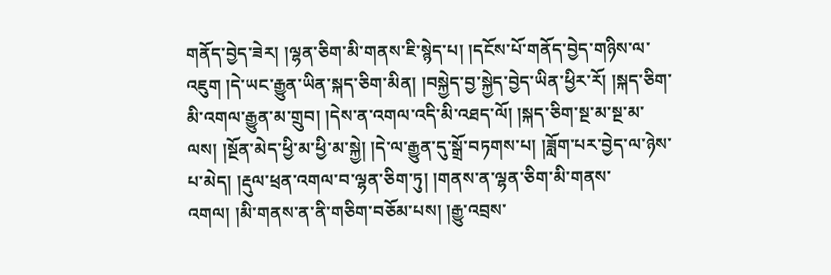གནོད་བྱེད་ཟེར། །ལྷན་ཅིག་མི་གནས་ཇི་སྙེད་པ། །དངོས་པོ་གནོད་བྱེད་གཉིས་ལ་འཇུག །དེ་ཡང་རྒྱུན་ཡིན་སྐད་ཅིག་མིན། །བསྐྱེད་བྱ་སྐྱེད་བྱེད་ཡིན་ཕྱིར་རོ། །སྐད་ཅིག་མི་འགལ་རྒྱུན་མ་གྲུབ། །དེས་ན་འགལ་འདི་མི་འཐད་ལོ། །སྐད་ཅིག་སྔ་མ་སྔ་མ་ལས། །སྔོན་མེད་ཕྱི་མ་ཕྱི་མ་སྐྱེ། །དེ་ལ་རྒྱུན་དུ་སྒྲོ་བཏགས་པ། །ཟློག་པར་བྱེད་ལ་ཉེས་པ་མེད། །རྡུལ་ཕྲན་འགལ་བ་ལྷན་ཅིག་ཏུ། །གནས་ན་ལྷན་ཅིག་མི་གནས་འགལ། །མི་གནས་ན་ནི་གཅིག་བཅོམ་པས། །རྒྱུ་འབྲས་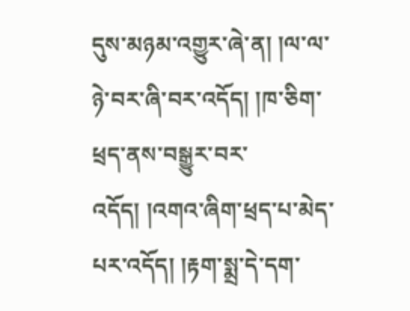དུས་མཉམ་འགྱུར་ཞེ་ན། །ལ་ལ་ཉེ་བར་ཞི་བར་འདོད། །ཁ་ཅིག་ཕྲད་ནས་བསྒྱུར་བར་འདོད། །འགའ་ཞིག་ཕྲད་པ་མེད་པར་འདོད། །རྟག་སྨྲ་དེ་དག་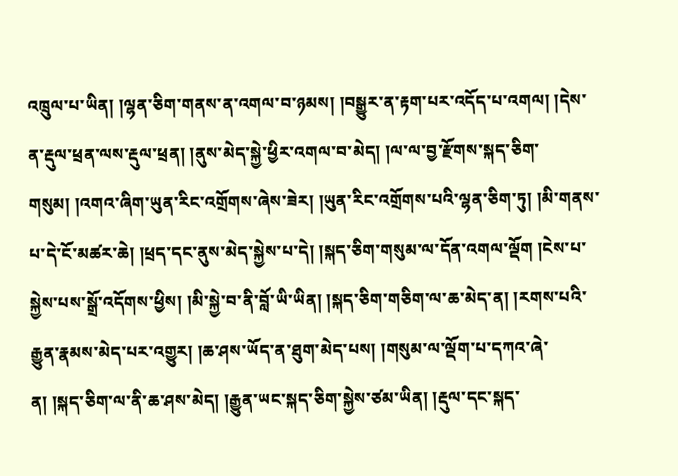འཁྲུལ་པ་ཡིན། །ལྷན་ཅིག་གནས་ན་འགལ་བ་ཉམས། །བསྒྱུར་ན་རྟག་པར་འདོད་པ་འགལ། །དེས་ན་རྡུལ་ཕྲན་ལས་རྡུལ་ཕྲན། །ནུས་མེད་སྐྱེ་ཕྱིར་འགལ་བ་མེད། །ལ་ལ་བྱ་རྫོགས་སྐད་ཅིག་གསུམ། །འགའ་ཞིག་ཡུན་རིང་འགྲོགས་ཞེས་ཟེར། །ཡུན་རིང་འགྲོགས་པའི་ལྷན་ཅིག་ཏུ། །མི་གནས་པ་དེ་ངོ་མཚར་ཆེ། །ཕྲད་དང་ནུས་མེད་སྐྱེས་པ་དེ། །སྐད་ཅིག་གསུམ་ལ་དོན་འགལ་ལྡོག །ངེས་པ་སྐྱེས་པས་སྒྲོ་འདོགས་ཕྱིས། །མི་སྐྱེ་བ་ནི་བློ་ཡི་ཡིན། །སྐད་ཅིག་གཅིག་ལ་ཆ་མེད་ན། །རགས་པའི་རྒྱུན་རྣམས་མེད་པར་འགྱུར། །ཆ་ཤས་ཡོད་ན་ཐུག་མེད་པས། །གསུམ་ལ་ལྡོག་པ་དཀའ་ཞེ་ན། །སྐད་ཅིག་ལ་ནི་ཆ་ཤས་མེད། །རྒྱུན་ཡང་སྐད་ཅིག་སྐྱེས་ཙམ་ཡིན། །རྡུལ་དང་སྐད་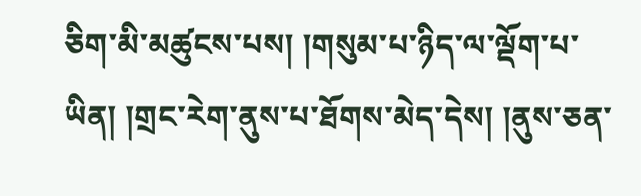ཅིག་མི་མཚུངས་པས། །གསུམ་པ་ཉིད་ལ་ལྡོག་པ་ཡིན། །གྲང་རེག་ནུས་པ་ཐོགས་མེད་དེས། །ནུས་ཅན་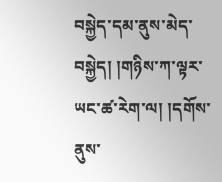བསྐྱེད་དམ་ནུས་མེད་བསྐྱེད། །གཉིས་ཀ་ལྟར་ཡང་ཚ་རེག་ལ། །དགོས་ནུས་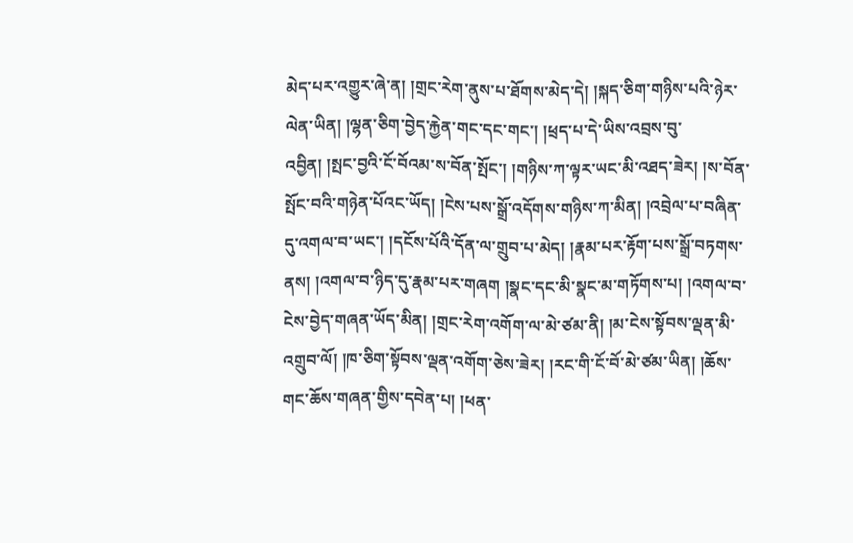མེད་པར་འགྱུར་ཞེ་ན། །གྲང་རེག་ནུས་པ་ཐོགས་མེད་དེ། །སྐད་ཅིག་གཉིས་པའི་ཉེར་ལེན་ཡིན། །ལྷན་ཅིག་བྱེད་རྐྱེན་གང་དང་གང་། །ཕྲད་པ་དེ་ཡིས་འབྲས་བུ་འབྱིན། །སྤང་བྱའི་ངོ་བོའམ་ས་བོན་སྤོང་། །གཉིས་ཀ་ལྟར་ཡང་མི་འཐད་ཟེར། །ས་བོན་སྤོང་བའི་གཉེན་པོའང་ཡོད། །ངེས་པས་སྒྲོ་འདོགས་གཉིས་ཀ་མིན། །འབྲེལ་པ་བཞིན་དུ་འགལ་བ་ཡང་། །དངོས་པོའི་དོན་ལ་གྲུབ་པ་མེད། །རྣམ་པར་རྟོག་པས་སྒྲོ་བཏགས་ནས། །འགལ་བ་ཉིད་དུ་རྣམ་པར་གཞག །སྣང་དང་མི་སྣང་མ་གཏོགས་པ། །འགལ་བ་ངེས་བྱེད་གཞན་ཡོད་མིན། །གྲང་རེག་འགོག་ལ་མེ་ཙམ་ནི། །མ་ངེས་སྟོབས་ལྡན་མི་འགྲུབ་ལོ། །ཁ་ཅིག་སྟོབས་ལྡན་འགོག་ཅེས་ཟེར། །རང་གི་ངོ་བོ་མེ་ཙམ་ཡིན། །ཆོས་གང་ཆོས་གཞན་གྱིས་དབེན་པ། །ཕན་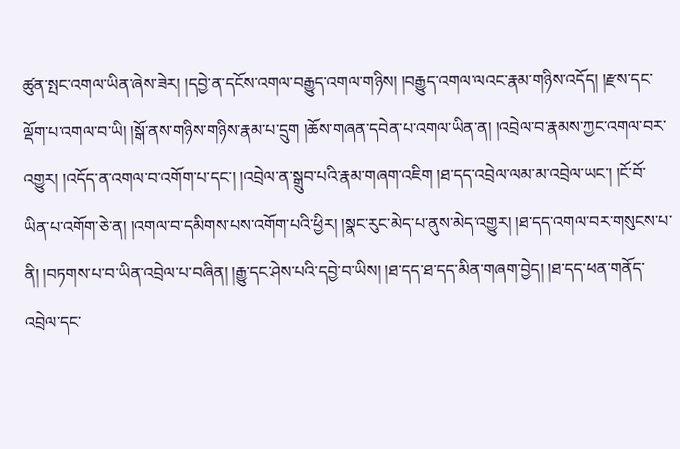ཚུན་སྤང་འགལ་ཡིན་ཞེས་ཟེར། །དབྱེ་ན་དངོས་འགལ་བརྒྱུད་འགལ་གཉིས། །བརྒྱུད་འགལ་ལའང་རྣམ་གཉིས་འདོད། །རྫས་དང་ལྡོག་པ་འགལ་བ་ཡི། །སྒོ་ནས་གཉིས་གཉིས་རྣམ་པ་དྲུག །ཆོས་གཞན་དབེན་པ་འགལ་ཡིན་ན། །འབྲེལ་བ་རྣམས་ཀྱང་འགལ་བར་འགྱུར། །འདོད་ན་འགལ་བ་འགོག་པ་དང་། །འབྲེལ་ན་སྒྲུབ་པའི་རྣམ་གཞག་འཇིག །ཐ་དད་འབྲེལ་ལམ་མ་འབྲེལ་ཡང་། །ངོ་བོ་ཡིན་པ་འགོག་ཅེ་ན། །འགལ་བ་དམིགས་པས་འགོག་པའི་ཕྱིར། །སྣང་རུང་མེད་པ་ནུས་མེད་འགྱུར། །ཐ་དད་འགལ་བར་གསུངས་པ་ནི། །བཏགས་པ་བ་ཡིན་འབྲེལ་པ་བཞིན། །རྒྱུ་དང་ཤེས་པའི་དབྱེ་བ་ཡིས། །ཐ་དད་ཐ་དད་མིན་གཞག་བྱེད། །ཐ་དད་ཕན་གནོད་འབྲེལ་དང་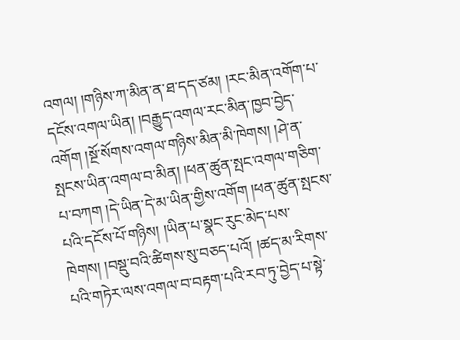འགལ། །གཉིས་ཀ་མིན་ན་ཐ་དད་ཙམ། །རང་མིན་འགོག་པ་དངོས་འགལ་ཡིན། །བརྒྱུད་འགལ་རང་མིན་ཁྱབ་བྱེད་འགོག །སྔོ་སོགས་འགལ་གཉིས་མིན་མི་ཁེགས། །ཤེ་ན་སྤངས་ཡིན་འགལ་བ་མིན། །ཕན་ཚུན་སྤང་འགལ་གཅིག་པ་བཀག །དེ་ཡིན་དེ་མ་ཡིན་གྱིས་འགོག །ཕན་ཚུན་སྤངས་པའི་དངོས་པོ་གཉིས། །ཡིན་པ་སྣང་རུང་མེད་པས་ཁེགས། །བསྡུ་བའི་ཚིགས་སུ་བཅད་པའོ། །ཚད་མ་རིགས་པའི་གཏེར་ལས་འགལ་བ་བརྟག་པའི་རབ་ཏུ་བྱེད་པ་སྟེ་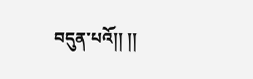བདུན་པའོ།། །།